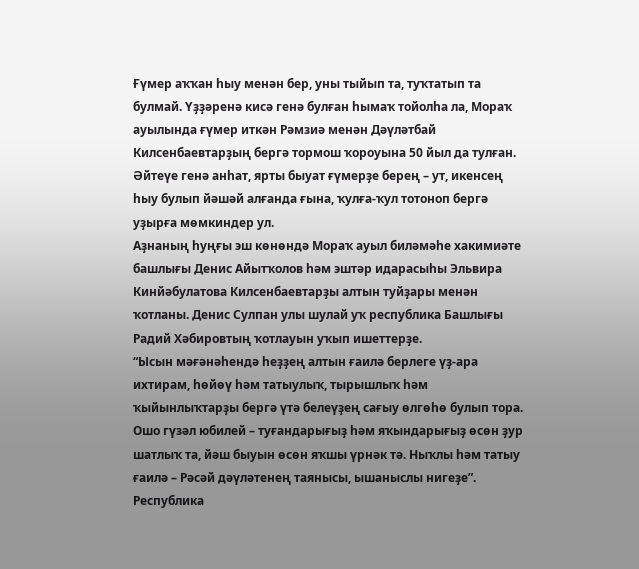Ғүмер аҡҡан һыу менән бер, уны тыйып та, туҡтатып та булмай. Үҙҙәренә кисә генә булған һымаҡ тойолһа ла, Мораҡ ауылында ғүмер иткән Рәмзиә менән Дәүләтбай Килсенбаевтарҙың бергә тормош ҡороуына 50 йыл да тулған. Әйтеүе генә анһат, ярты быуат ғүмерҙе берең – ут, икенсең һыу булып йәшәй алғанда ғына, ҡулға-ҡул тотоноп бергә уҙырға мөмкиндер ул.
Аҙнаның һуңғы эш көнөндә Мораҡ ауыл биләмәһе хакимиәте башлығы Денис Айытҡолов һәм эштәр идарасыһы Эльвира Кинйәбулатова Килсенбаевтарҙы алтын туйҙары менән ҡотланы. Денис Сулпан улы шулай уҡ республика Башлығы Радий Хәбировтың ҡотлауын уҡып ишеттерҙе.
“Ысын мәғәнәһендә һеҙҙең алтын ғаилә берлеге үҙ-ара ихтирам, һөйөү һәм татыулыҡ, тырышлыҡ һәм ҡыйынлыҡтарҙы бергә үтә белеүҙең сағыу өлгөһө булып тора. Ошо гүзәл юбилей – туғандарығыҙ һәм яҡындарығыҙ өсөн ҙур шатлыҡ та, йәш быуын өсөн яҡшы үрнәк тә. Ныҡлы һәм татыу ғаилә – Рәсәй дәүләтенең таянысы, ышаныслы нигеҙе”. Республика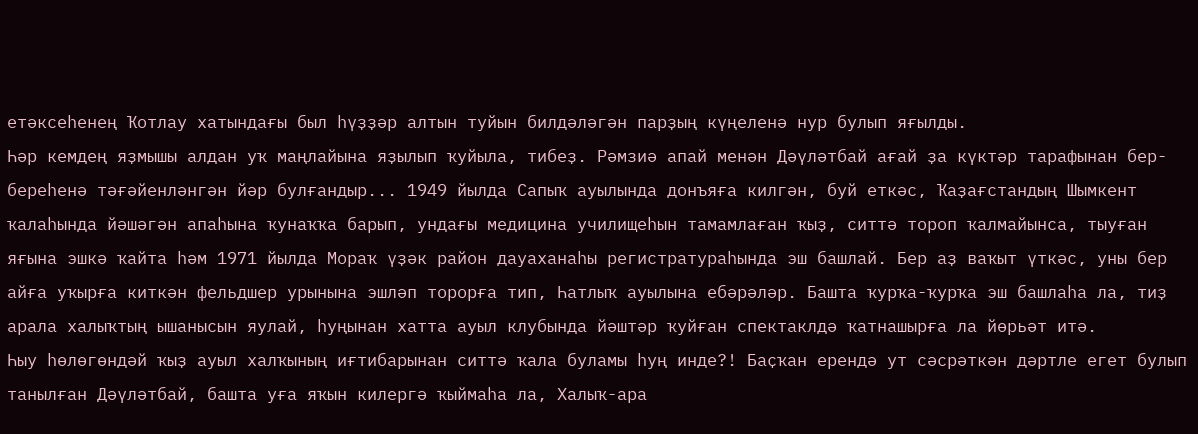етәксеһенең Ҡотлау хатындағы был һүҙҙәр алтын туйын билдәләгән парҙың күңеленә нур булып яғылды.
Һәр кемдең яҙмышы алдан уҡ маңлайына яҙылып ҡуйыла, тибеҙ. Рәмзиә апай менән Дәүләтбай ағай ҙа күктәр тарафынан бер-береһенә тәғәйенләнгән йәр булғандыр... 1949 йылда Сапыҡ ауылында донъяға килгән, буй еткәс, Ҡаҙағстандың Шымкент ҡалаһында йәшәгән апаһына ҡунаҡҡа барып, ундағы медицина училищеһын тамамлаған ҡыҙ, ситтә тороп ҡалмайынса, тыуған яғына эшкә ҡайта һәм 1971 йылда Мораҡ үҙәк район дауаханаһы регистратураһында эш башлай. Бер аҙ ваҡыт үткәс, уны бер айға уҡырға киткән фельдшер урынына эшләп торорға тип, Һатлыҡ ауылына ебәрәләр. Башта ҡурҡа-ҡурҡа эш башлаһа ла, тиҙ арала халыҡтың ышанысын яулай, һуңынан хатта ауыл клубында йәштәр ҡуйған спектаклдә ҡатнашырға ла йөрьәт итә.
Һыу һөлөгөндәй ҡыҙ ауыл халҡының иғтибарынан ситтә ҡала буламы һуң инде?! Баҫҡан ерендә ут сәсрәткән дәртле егет булып танылған Дәүләтбай, башта уға яҡын килергә ҡыймаһа ла, Халыҡ-ара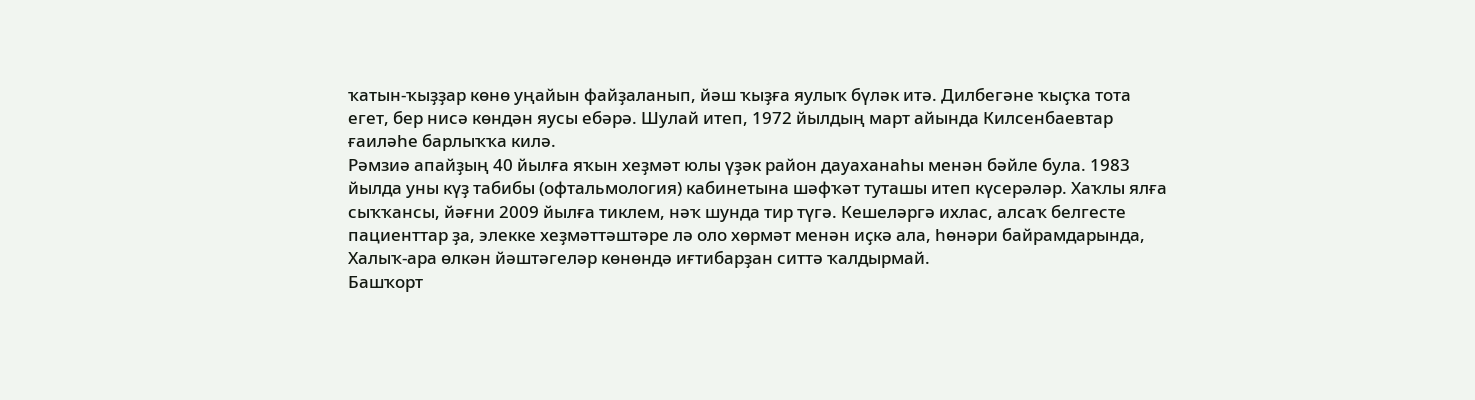ҡатын-ҡыҙҙар көнө уңайын файҙаланып, йәш ҡыҙға яулыҡ бүләк итә. Дилбегәне ҡыҫҡа тота егет, бер нисә көндән яусы ебәрә. Шулай итеп, 1972 йылдың март айында Килсенбаевтар ғаиләһе барлыҡҡа килә.
Рәмзиә апайҙың 40 йылға яҡын хеҙмәт юлы үҙәк район дауаханаһы менән бәйле була. 1983 йылда уны күҙ табибы (офтальмология) кабинетына шәфҡәт туташы итеп күсерәләр. Хаҡлы ялға сыҡҡансы, йәғни 2009 йылға тиклем, нәҡ шунда тир түгә. Кешеләргә ихлас, алсаҡ белгесте пациенттар ҙа, элекке хеҙмәттәштәре лә оло хөрмәт менән иҫкә ала, һөнәри байрамдарында, Халыҡ-ара өлкән йәштәгеләр көнөндә иғтибарҙан ситтә ҡалдырмай.
Башҡорт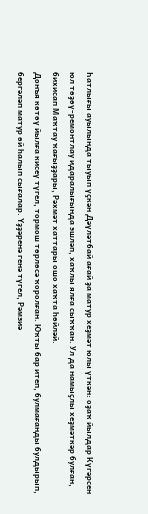Һатлығы ауылында тыуып үҫкән Дәүләтбай ағай ҙа матур хеҙмәт юлы үткән: оҙаҡ йылдар Күгәрсен юл төҙөү-ремонтлау идаралығында эшләп, хаҡлы ялға сыҡҡан. Ул да намыҫлы хеҙмәткәр булған, бихисап Маҡтау ҡағыҙҙары, Рәхмәт хаттары ошо хаҡта һөйләй.
Донъя көтөү йылға кисеү түгел, тормош төрлөсә ҡоролған. Юҡты бар итеп, булмағанды булдырып, бергәләп матур өй һалып сығалар. Үҙҙәренә генә түгел, Рәмзиә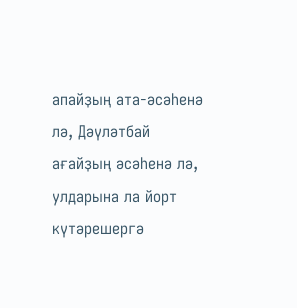апайҙың ата-әсәһенә лә, Дәүләтбай ағайҙың әсәһенә лә, улдарына ла йорт күтәрешергә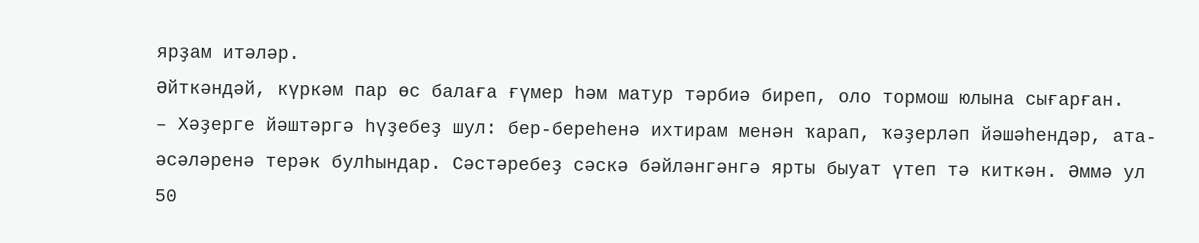ярҙам итәләр.
Әйткәндәй, күркәм пар өс балаға ғүмер һәм матур тәрбиә биреп, оло тормош юлына сығарған.
– Хәҙерге йәштәргә һүҙебеҙ шул: бер-береһенә ихтирам менән ҡарап, ҡәҙерләп йәшәһендәр, ата-әсәләренә терәк булһындар. Сәстәребеҙ сәскә бәйләнгәнгә ярты быуат үтеп тә киткән. Әммә ул 50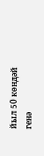йыл 50 көндәй генә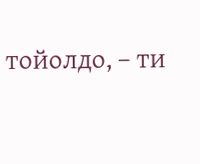тойолдо, – ти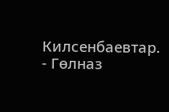Килсенбаевтар.
- Гөлназ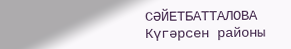СӘЙЕТБАТТАЛОВА
Күгәрсен районы